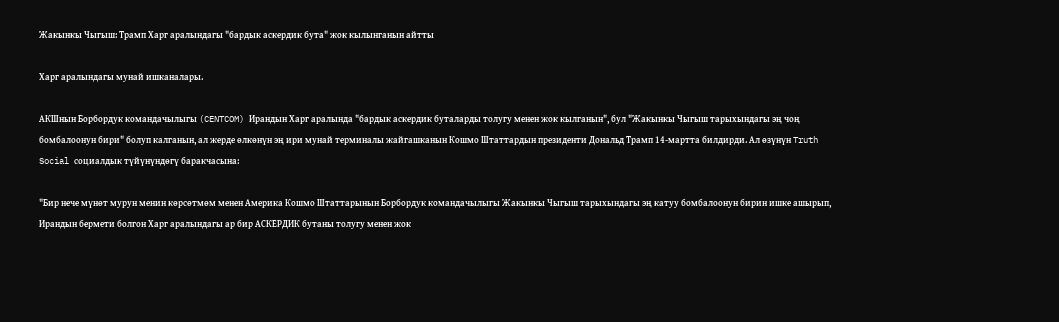Жакынкы Чыгыш: Трамп Харг аралындагы "бардык аскердик бута" жок кылынганын айтты

Харг аралындагы мунай ишканалары.

АКШнын Борбордук командачылыгы (CENTCOM) Ирандын Харг аралында "бардык аскердик буталарды толугу менен жок кылганын", бул "Жакынкы Чыгыш тарыхындагы эң чоң бомбалоонун бири" болуп калганын, ал жерде өлкөнүн эң ири мунай терминалы жайгашканын Кошмо Штаттардын президенти Дональд Трамп 14-мартта билдирди. Ал өзүнүн Truth Social социалдык түйүнүндөгү баракчасына:

"Бир нече мүнөт мурун менин көрсөтмөм менен Америка Кошмо Штаттарынын Борбордук командачылыгы Жакынкы Чыгыш тарыхындагы эң катуу бомбалоонун бирин ишке ашырып, Ирандын бермети болгон Харг аралындагы ар бир АСКЕРДИК бутаны толугу менен жок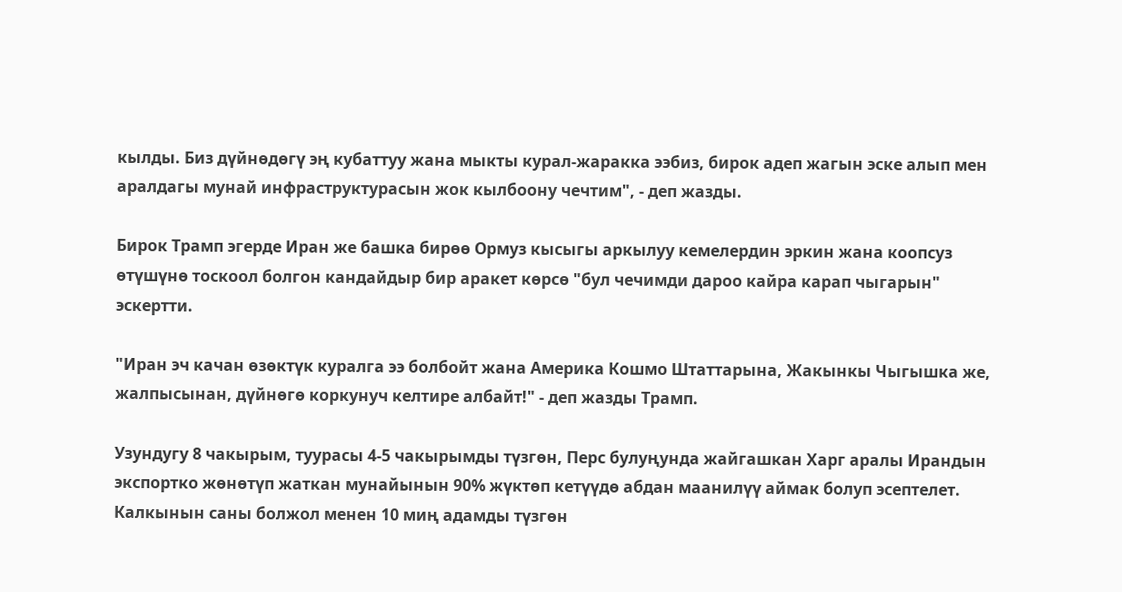кылды. Биз дүйнөдөгү эң кубаттуу жана мыкты курал-жаракка ээбиз, бирок адеп жагын эске алып мен аралдагы мунай инфраструктурасын жок кылбоону чечтим", - деп жазды.

Бирок Трамп эгерде Иран же башка бирөө Ормуз кысыгы аркылуу кемелердин эркин жана коопсуз өтүшүнө тоскоол болгон кандайдыр бир аракет көрсө "бул чечимди дароо кайра карап чыгарын" эскертти.

"Иран эч качан өзөктүк куралга ээ болбойт жана Америка Кошмо Штаттарына, Жакынкы Чыгышка же, жалпысынан, дүйнөгө коркунуч келтире албайт!" - деп жазды Трамп.

Узундугу 8 чакырым, туурасы 4-5 чакырымды түзгөн, Перс булуңунда жайгашкан Харг аралы Ирандын экспортко жөнөтүп жаткан мунайынын 90% жүктөп кетүүдө абдан маанилүү аймак болуп эсептелет. Калкынын саны болжол менен 10 миң адамды түзгөн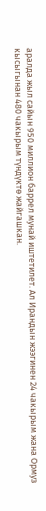аралда жыл сайын 950 миллион баррел мунай иштетилет. Ал Ирандын жээгинен 24 чакырым жана Ормуз кысыгынан 480 чакырым түндүктө жайгашкан.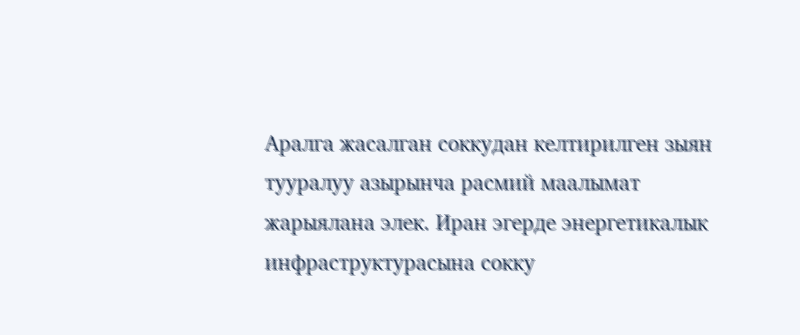Аралга жасалган соккудан келтирилген зыян тууралуу азырынча расмий маалымат жарыялана элек. Иран эгерде энергетикалык инфраструктурасына сокку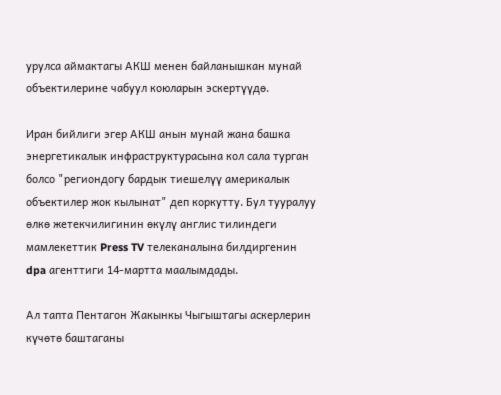урулса аймактагы АКШ менен байланышкан мунай объектилерине чабуул коюларын эскертүүдө.

Иран бийлиги эгер АКШ анын мунай жана башка энергетикалык инфраструктурасына кол сала турган болсо "региондогу бардык тиешелүү америкалык объектилер жок кылынат" деп коркутту. Бул тууралуу өлкө жетекчилигинин өкүлү англис тилиндеги мамлекеттик Press TV телеканалына билдиргенин dpa агенттиги 14-мартта маалымдады.

Ал тапта Пентагон Жакынкы Чыгыштагы аскерлерин күчөтө баштаганы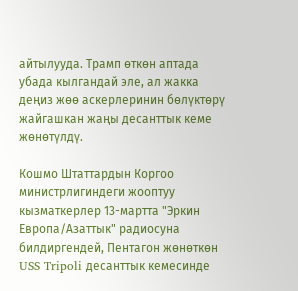айтылууда. Трамп өткөн аптада убада кылгандай эле, ал жакка деңиз жөө аскерлеринин бөлүктөрү жайгашкан жаңы десанттык кеме жөнөтүлдү.

Кошмо Штаттардын Коргоо министрлигиндеги жооптуу кызматкерлер 13-мартта "Эркин Европа/Азаттык" радиосуна билдиргендей, Пентагон жөнөткөн USS Tripoli десанттык кемесинде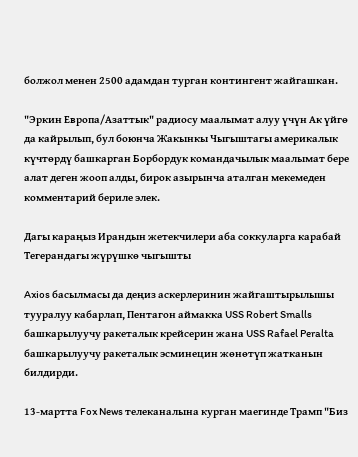болжол менен 2500 адамдан турган контингент жайгашкан.

"Эркин Европа/Азаттык" радиосу маалымат алуу үчүн Ак үйгө да кайрылып, бул боюнча Жакынкы Чыгыштагы америкалык күчтөрдү башкарган Борбордук командачылык маалымат бере алат деген жооп алды, бирок азырынча аталган мекемеден комментарий бериле элек.

Дагы караңыз Ирандын жетекчилери аба соккуларга карабай Тегерандагы жүрүшкө чыгышты

Axios басылмасы да деңиз аскерлеринин жайгаштырылышы тууралуу кабарлап, Пентагон аймакка USS Robert Smalls башкарылуучу ракеталык крейсерин жана USS Rafael Peralta башкарылуучу ракеталык эсминецин жөнөтүп жатканын билдирди.

13-мартта Fox News телеканалына курган маегинде Трамп "Биз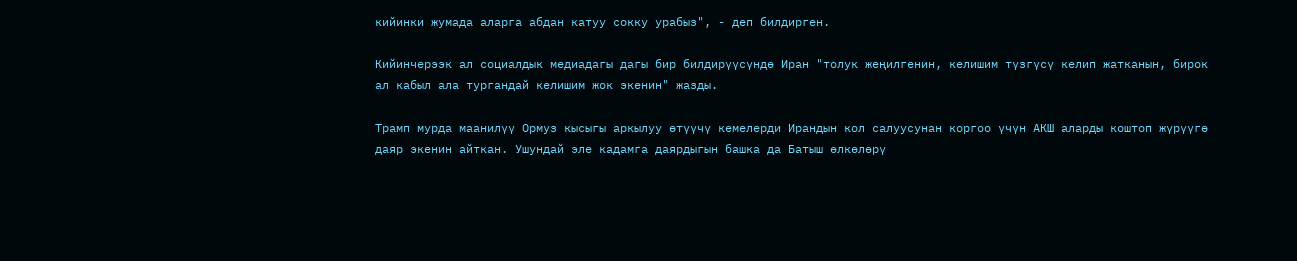кийинки жумада аларга абдан катуу сокку урабыз", - деп билдирген.

Кийинчерээк ал социалдык медиадагы дагы бир билдирүүсүндө Иран "толук жеңилгенин, келишим түзгүсү келип жатканын, бирок ал кабыл ала тургандай келишим жок экенин" жазды.

Трамп мурда маанилүү Ормуз кысыгы аркылуу өтүүчү кемелерди Ирандын кол салуусунан коргоо үчүн АКШ аларды коштоп жүрүүгө даяр экенин айткан. Ушундай эле кадамга даярдыгын башка да Батыш өлкөлөрү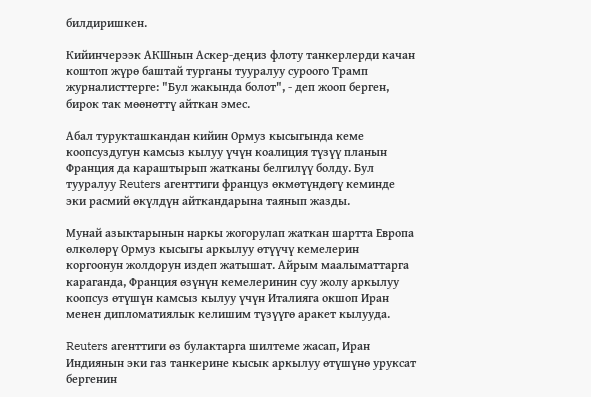билдиришкен.

Кийинчерээк АКШнын Аскер-деңиз флоту танкерлерди качан коштоп жүрө баштай турганы тууралуу суроого Трамп журналисттерге: "Бул жакында болот", - деп жооп берген, бирок так мөөнөттү айткан эмес.

Абал турукташкандан кийин Ормуз кысыгында кеме коопсуздугун камсыз кылуу үчүн коалиция түзүү планын Франция да караштырып жатканы белгилүү болду. Бул тууралуу Reuters агенттиги француз өкмөтүндөгү кеминде эки расмий өкүлдүн айткандарына таянып жазды.

Мунай азыктарынын наркы жогорулап жаткан шартта Европа өлкөлөрү Ормуз кысыгы аркылуу өтүүчү кемелерин коргоонун жолдорун издеп жатышат. Айрым маалыматтарга караганда, Франция өзүнүн кемелеринин суу жолу аркылуу коопсуз өтүшүн камсыз кылуу үчүн Италияга окшоп Иран менен дипломатиялык келишим түзүүгө аракет кылууда.

Reuters агенттиги өз булактарга шилтеме жасап, Иран Индиянын эки газ танкерине кысык аркылуу өтүшүнө уруксат бергенин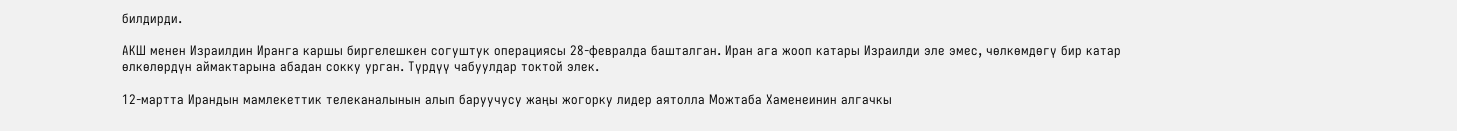билдирди.

АКШ менен Израилдин Иранга каршы биргелешкен согуштук операциясы 28-февралда башталган. Иран ага жооп катары Израилди эле эмес, чөлкөмдөгү бир катар өлкөлөрдүн аймактарына абадан сокку урган. Түрдүү чабуулдар токтой элек.

12-мартта Ирандын мамлекеттик телеканалынын алып баруучусу жаңы жогорку лидер аятолла Можтаба Хаменеинин алгачкы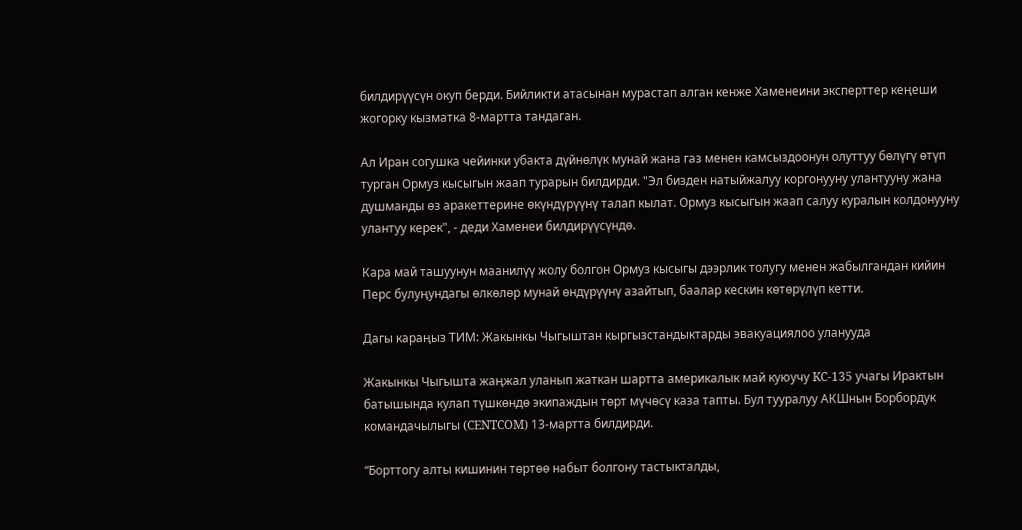билдирүүсүн окуп берди. Бийликти атасынан мурастап алган кенже Хаменеини эксперттер кеңеши жогорку кызматка 8-мартта тандаган.

Ал Иран согушка чейинки убакта дүйнөлүк мунай жана газ менен камсыздоонун олуттуу бөлүгү өтүп турган Ормуз кысыгын жаап турарын билдирди. "Эл бизден натыйжалуу коргонууну улантууну жана душманды өз аракеттерине өкүндүрүүнү талап кылат. Ормуз кысыгын жаап салуу куралын колдонууну улантуу керек", - деди Хаменеи билдирүүсүндө.

Кара май ташуунун маанилүү жолу болгон Ормуз кысыгы дээрлик толугу менен жабылгандан кийин Перс булуңундагы өлкөлөр мунай өндүрүүнү азайтып, баалар кескин көтөрүлүп кетти.

Дагы караңыз ТИМ: Жакынкы Чыгыштан кыргызстандыктарды эвакуациялоо уланууда

Жакынкы Чыгышта жаңжал уланып жаткан шартта америкалык май куюучу KC-135 учагы Ирактын батышында кулап түшкөндө экипаждын төрт мүчөсү каза тапты. Бул тууралуу АКШнын Борбордук командачылыгы (CENTCOM) 13-мартта билдирди.

“Борттогу алты кишинин төртөө набыт болгону тастыкталды,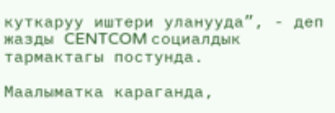куткаруу иштери уланууда”, - деп жазды CENTCOM социалдык тармактагы постунда.

Маалыматка караганда,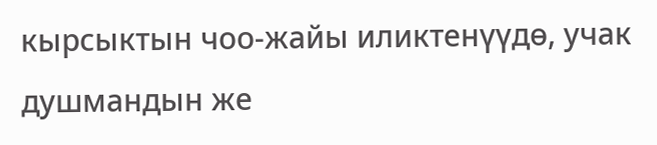кырсыктын чоо-жайы иликтенүүдө, учак душмандын же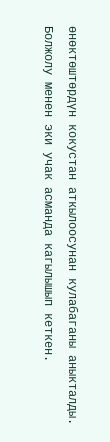өнөктөштөрдүн кокустан аткылоосунан кулабаганы аныкталды. Болжолу менен эки учак асманда кагылышып кеткен.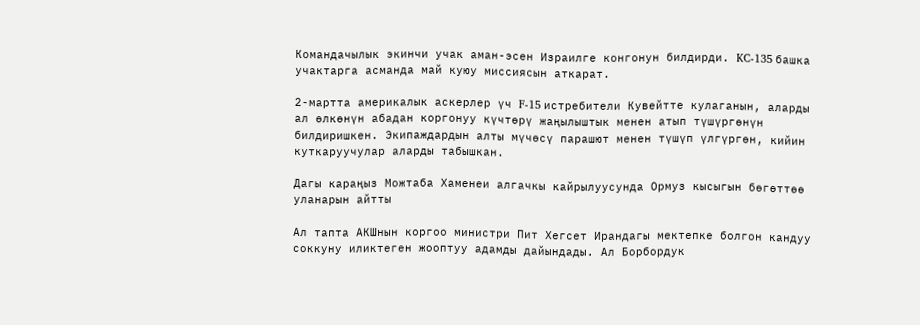Командачылык экинчи учак аман-эсен Израилге конгонун билдирди. KC-135 башка учактарга асманда май куюу миссиясын аткарат.

2-мартта америкалык аскерлер үч F-15 истребители Кувейтте кулаганын, аларды ал өлкөнүн абадан коргонуу күчтөрү жаңылыштык менен атып түшүргөнүн билдиришкен. Экипаждардын алты мүчөсү парашют менен түшүп үлгүргөн, кийин куткаруучулар аларды табышкан.

Дагы караңыз Можтаба Хаменеи алгачкы кайрылуусунда Ормуз кысыгын бөгөттөө уланарын айтты

Ал тапта АКШнын коргоо министри Пит Хегсет Ирандагы мектепке болгон кандуу соккуну иликтеген жооптуу адамды дайындады. Ал Борбордук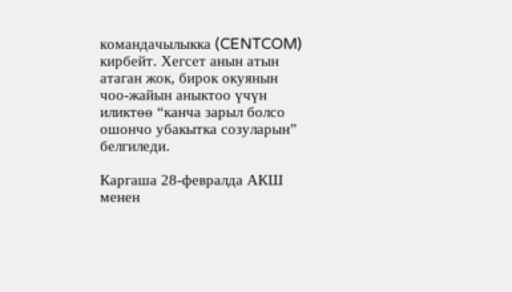командачылыкка (CENTCOM) кирбейт. Хегсет анын атын атаган жок, бирок окуянын чоо-жайын аныктоо үчүн иликтөө “канча зарыл болсо ошончо убакытка созуларын” белгиледи.

Каргаша 28-февралда АКШ менен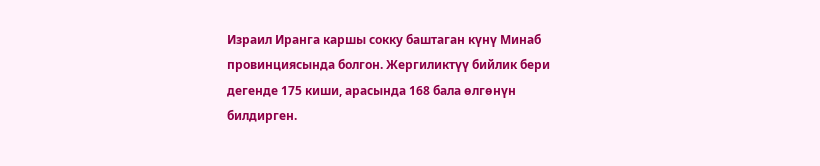Израил Иранга каршы сокку баштаган күнү Минаб провинциясында болгон. Жергиликтүү бийлик бери дегенде 175 киши, арасында 168 бала өлгөнүн билдирген.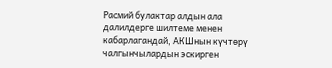Расмий булактар алдын ала далилдерге шилтеме менен кабарлагандай, АКШнын күчтөрү чалгынчылардын эскирген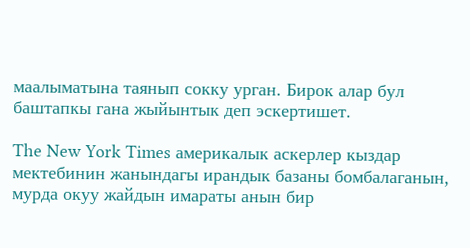маалыматына таянып сокку урган. Бирок алар бул баштапкы гана жыйынтык деп эскертишет.

The New York Times америкалык аскерлер кыздар мектебинин жанындагы ирандык базаны бомбалаганын, мурда окуу жайдын имараты анын бир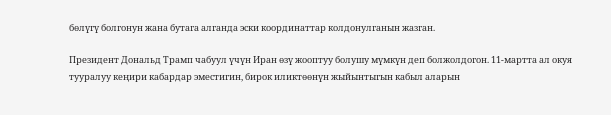бөлүгү болгонун жана бутага алганда эски координаттар колдонулганын жазган.

Президент Дональд Трамп чабуул үчүн Иран өзү жооптуу болушу мүмкүн деп болжолдогон. 11-мартта ал окуя тууралуу кеңири кабардар эместигин, бирок иликтөөнүн жыйынтыгын кабыл аларын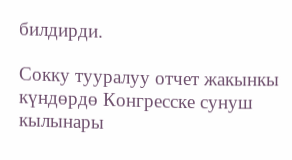билдирди.

Сокку тууралуу отчет жакынкы күндөрдө Конгресске сунуш кылынары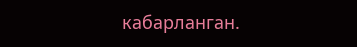кабарланган.